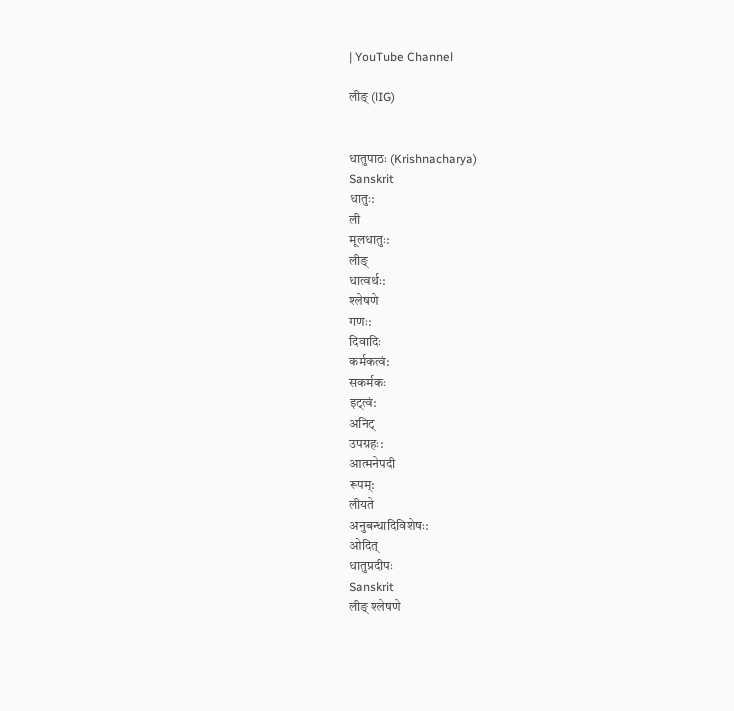| YouTube Channel

लीङ् (lIG)


धातुपाठः (Krishnacharya)
Sanskrit
धातुः:
ली
मूलधातुः:
लीङ्
धात्वर्थः:
श्लेषणे
गणः:
दिवादिः
कर्मकत्वं:
सकर्मकः
इट्त्वं:
अनिट्
उपग्रहः:
आत्मनेपदी
रूपम्:
लीयते
अनुबन्धादिविशेषः:
ओदित्
धातुप्रदीपः
Sanskrit
लीङ् श्लेषणे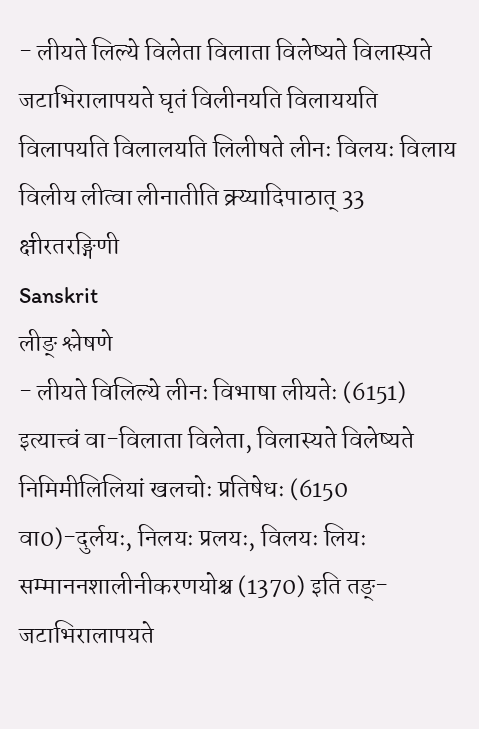- लीयते लिल्ये विलेता विलाता विलेष्यते विलास्यते जटाभिरालापयते घृतं विलीनयति विलाययति विलापयति विलालयति लिलीषते लीनः विलयः विलाय विलीय लीत्वा लीनातीति क्र्य्यादिपाठात् 33
क्षीरतरङ्गिणी
Sanskrit
लीङ् श्लेषणे
- लीयते विलिल्ये लीनः विभाषा लीयतेः (6151) इत्यात्त्वं वा-विलाता विलेता, विलास्यते विलेष्यते निमिमीलिलियां खलचोः प्रतिषेधः (6150 वा0)-दुर्लयः, निलयः प्रलयः, विलयः लियः सम्माननशालीनीकरणयोश्च (1370) इति तङ्-जटाभिरालापयते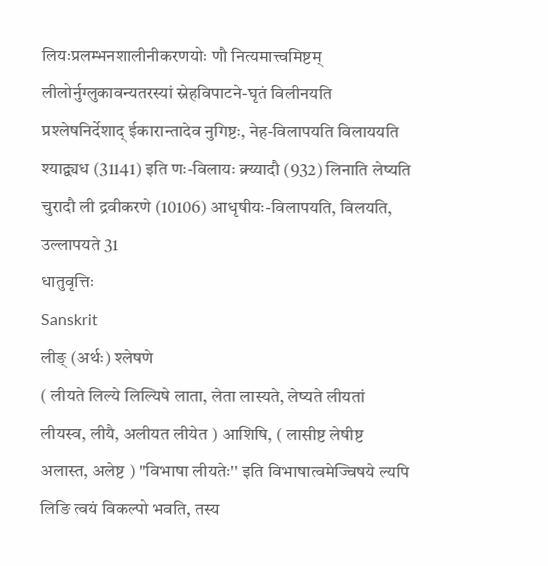लियःप्रलम्भनशालीनीकरणयोः णौ नित्यमात्त्वमिष्टम् लीलोर्नुग्लुकावन्यतरस्यां स्नेहविपाटने-घृतं विलीनयति प्रश्लेषनिर्देशाद् ईकारान्तादेव नुगिष्टः, नेह-विलापयति विलाययति श्याद्व्यध (31141) इति णः-विलायः क्र्य्यादौ (932) लिनाति लेष्यति चुरादौ ली द्रवीकरणे (10106) आधृषीयः-विलापयति, विलयति, उल्लापयते 31
धातुवृत्तिः
Sanskrit
लीङ् (अर्थः) श्लेषणे
( लीयते लिल्ये लिल्यिषे लाता, लेता लास्यते, लेष्यते लीयतां लीयस्व, लीयै, अलीयत लीयेत ) आशिषि, ( लासीष्ट लेषीष्ट अलास्त, अलेष्ट ) "विभाषा लीयतेः'' इति विभाषात्वमेज्विषये ल्यपि लिङि त्वयं विकल्पो भवति, तस्य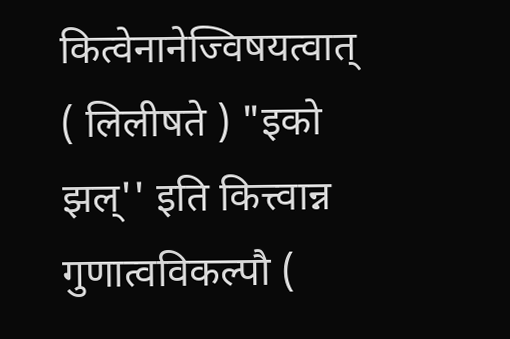कित्वेनानेज्विषयत्वात् ( लिलीषते ) "इको झल्'' इति कित्त्वान्न गुणात्वविकल्पौ (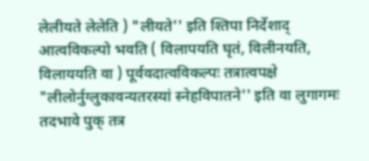लेलीयते लेलेति ) "लीयते'' इति श्तिपा निर्देशाद् आत्वविकल्पो भवति ( विलापयति घृतं, विलीनयति, विलाययति वा ) पूर्ववदात्वविकल्पः तत्रात्वपक्षे "लीलोर्नुग्लुकावन्यतरस्यां स्नेहविपातने'' इति वा लुगागमः तदभावे पुक् तत्र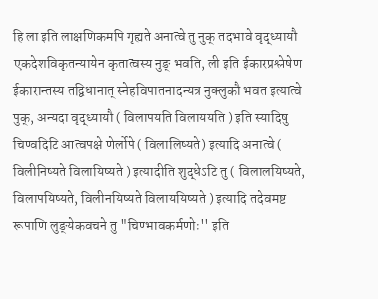हि ला इति लाक्षणिकमपि गृह्यते अनात्वे तु नुक् तदभावे वृद्ध्यायौ एकदेशविकृतन्यायेन कृतात्वस्य नुङ् भवति, ली इति ईकारप्रश्लेषेण ईकारान्तस्य तद्विधानात् स्नेहविपातनादन्यत्र नुक्लुकौ भवत इत्यात्वे पुक्, अन्यदा वृद्ध्यायौ ( विलापयति विलाययति ) इति स्यादिषु चिण्वदिटि आत्वपक्षे णेर्लोपे ( विलालिष्यते) इत्यादि अनात्वे ( विलीनिष्यते विलायिष्यते ) इत्यादीति शुद्धेऽटि तु ( विलालयिष्यते, विलापयिष्यते, विलीनयिष्यते विलाययिष्यते ) इत्यादि तदेवमष्ट रूपाणि लुङ्येकवचने तु "चिण्भावकर्मणोः'' इति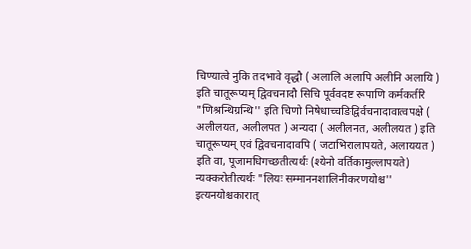चिण्यात्वे नुकि तदभावे वृद्धौ ( अलालि अलापि अलीनि अलायि ) इति चातूरूप्यम् द्विवचनादौ सिचि पूर्ववदष्ट रूपाणि कर्मकर्तरि "णिश्रन्थिग्रन्थि'' इति चिणो निषेधाच्चङिद्विर्वचनादावात्वपक्षे ( अलीलयत, अलीलपत ) अन्यदा ( अलीलनत, अलीलयत ) इति चातूरूप्यम् एवं द्विवचनादावपि ( जटाभिरालापयते, अलाययत ) इति वा, पूजामधिगच्छतीत्यर्थः (श्येनो वर्तिकामुल्लापयते) न्यक्करोतीत्यर्थः "लियः सम्माननशालिनीकरणयोश्च'' इत्यनयोश्चकारात्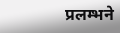प्रलम्भने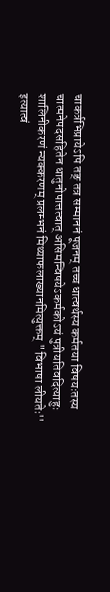चाकर्त्रभिप्रायेऽपि तङ् तत्र सम्माननं पूजनम् तच्च धात्वर्थस्य कर्मतया विषयःतस्य चात्मनेपदसहितेन धातुनोपात्तत्वात् असिमन्विषयेऽकर्मकोऽयं पुत्रीयतिवदित्याहुः शालिनीकरणं न्यक्करणम् प्रलम्भनं मिथ्याफलाख्यानमित्युक्तम् "विभाषा लीयतेः'' इत्यात्वं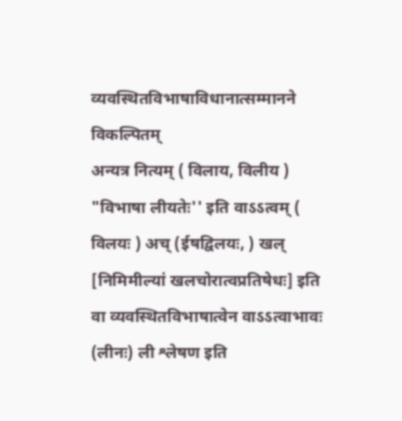व्यवस्थितविभाषाविधानात्सम्मानने विकल्पितम्
अन्यत्र नित्यम् ( विलाय, विलीय ) "विभाषा लीयतेः'' इति वाऽऽत्वम् ( विलयः ) अच् (ईषद्विलयः, ) खल् [निमिमील्यां खलचोरात्वप्रतिषेधः] इति वा व्यवस्थितविभाषात्वेन वाऽऽत्वाभावः (लीनः) ली श्लेषण इति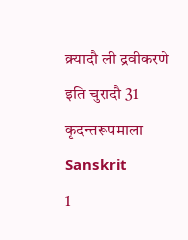क्र्यादौ ली द्रवीकरणे इति चुरादौ 31
कृदन्तरूपमाला
Sanskrit
1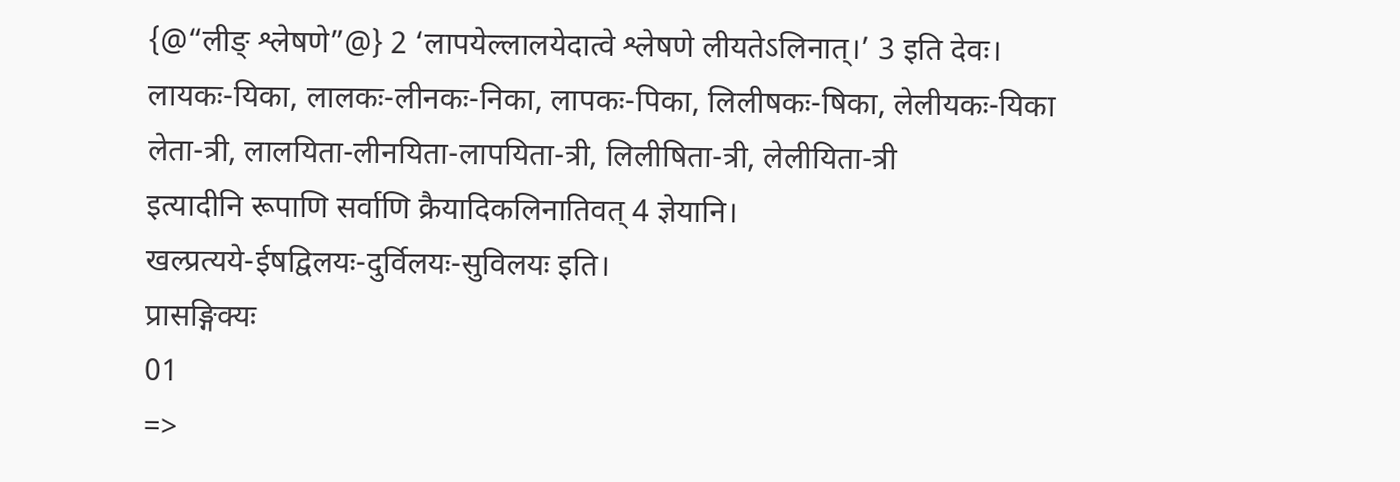{@“लीङ् श्लेषणे”@} 2 ‘लापयेल्लालयेदात्वे श्लेषणे लीयतेऽलिनात्।’ 3 इति देवः।
लायकः-यिका, लालकः-लीनकः-निका, लापकः-पिका, लिलीषकः-षिका, लेलीयकः-यिका
लेता-त्री, लालयिता-लीनयिता-लापयिता-त्री, लिलीषिता-त्री, लेलीयिता-त्री
इत्यादीनि रूपाणि सर्वाणि क्रैयादिकलिनातिवत् 4 ज्ञेयानि।
खल्प्रत्यये-ईषद्विलयः-दुर्विलयः-सुविलयः इति।
प्रासङ्गिक्यः
01
=>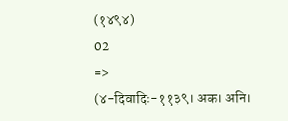(१४९४)
02
=>
(४-दिवादिः-११३९। अक। अनि।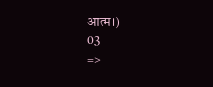आत्म।)
03
=>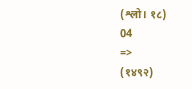(श्लो। १८)
04
=>
(१४९२)